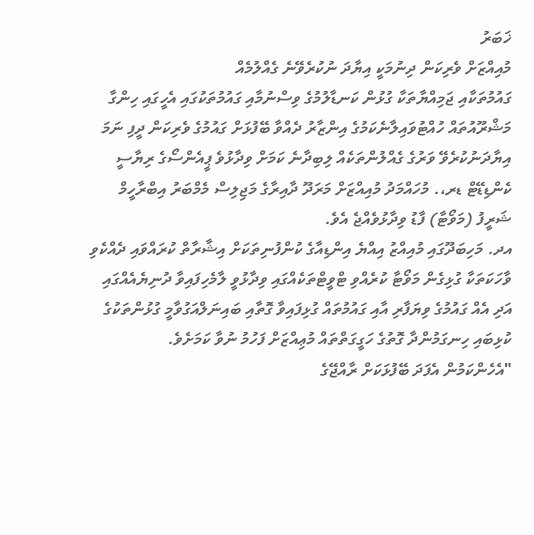ޚަބަރު
މުއިއްޒަށް ވެރިކަން ދިނުމަކީ އިޔާދަ ނުކުރެވޭނެ ގެއްލުމެއް
ގައުމުތަކާއި ޖަމިއްޔާތަކާ ގުޅުން ކަނޑާލުމުގެ ވިސްނުމާއި ގައުމުތަކުގައި އެހީގައި ހިންގާ މަޝްރޫއުތައް ހުއްޓުވައިލާނެކަމުގެ އިންޒާރު ދެއްވާ ބޭފުޅަށް ގައުމުގެ ވެރިކަން ދީފި ނަމަ އިޔާދަނުކުރެވޭ ވަރުގެ ގެއްލުންތަކެއް ލިބިދާނެ ކަމަށް ވިދާޅުވެ ޕީއެންސޯގެ ރިޔާސީ ކެންޑިޑޭޓް ޑރ،. މުހައްމަދު މުއިއްޒަށް މަރަދޫ ދާއިރާގެ މަޖިލިސް މެމްބަރު އިބްރާހީމް ޝަރީފު (މަވޯޓާ) ފާޑު ވިދާޅުވެއްޖެ އެވެ.
އދ. މަހިބަދޫގައި މުއިއްޒު އިއްޔެ އިންޑިއާގެ ކުންފުނިތަކަށް އިޝާރާތް ކުރައްވައި ދެއްކެވި ވާހަކަތަކާ ގުޅިގެން މަވޯޓާ ކުރެއްވި ޓްވީޓްތަކެއްގައި ވިދާޅުވީ ލާމެހިފައިވާ ދުނިޔެއެއްގައި އަދި އެއް ގައުމުގެ ވިޔަފާރި އާއި ގައުމުތައް ގުޅިފައިވާ ގޮތާއި ބައިނަލްއަގުވާމީ ގުޅުންތަކުގެ ކުޅިބައި ހިނގަމުންދާ ގޮތުގެ ހަގީގަތްތައް މުޢިއްޒަށް ފަހުމު ނުވާ ކަމަށެވެ.
"އެހެންކަމުން އެފަދަ ބޭފުޅަކަށް ރާއްޖޭގެ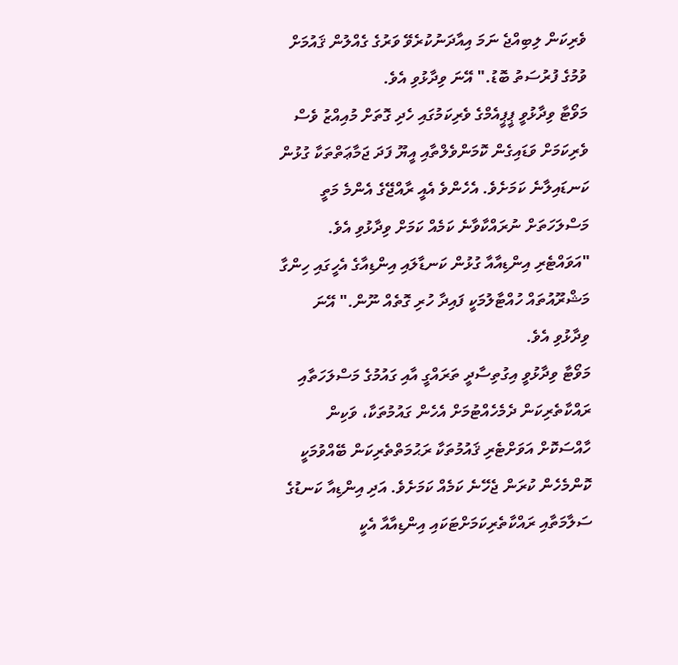ވެރިކަން ލިބިއްޖެ ނަމަ އިއާދަނުކުރެވޭ ވަރުގެ ގެއްލުން ޤައުމަށް ވުމުގެ ފުރުސަތު ބޮޑު." އޭނަ ވިދާޅުވި އެވެ.
މަވޯޓާ ވިދާޅުވީ ޕީޕީއެމްގެ ވެރިކަމުގައި ހެދި ގޮތަށް މުއިއްޒު ވެސް ވެރިކަމަށް ވަޑައިގެން ކޮމަންވެލްތާއި އީޔޫ ފަދަ ޖަމާޢަތްތަކާ ގުޅުން ކަނޑައިލާނެ ކަމަށެވެ. އެހެންވެ އެއީ ރާއްޖޭގެ އެންމެ މަތީ މަސްލަހަތަށް ނުރައްކާވާނެ ކަމެއް ކަމަށް ވިދާޅުވި އެވެ.
"އަވައްޓެރި އިންޑިއާއާ ގުޅުން ކަނޑާލައި އިންޑިއާގެ އެހީގައި ހިންގާ މަޝްރޫއުތައް ހުއްޓާލުމަކީ ފައިދާ ހުރި ގޮތެއް ނޫން." އޭނަ ވިދާޅުވި އެވެ.
މަވޯޓާ ވިދާޅުވީ އިގުތިސާދީ ތަރައްގީ އާއި ގައުމުގެ މަސްލަހަތާއި ރައްކާތެރިކަން ދެމެހެއްޓުމަށް އެހެން ގައުމުތަކާ، ވަކިން ހާއްސަކޮށް އަވަށްޓެރި ޤައުމުތަކާ ރަޙުމަތްތެރިކަން ބޭއްވުމަކީ ކޮންމެހެން ކުރަން ޖެހޭނެ ކަމެއް ކަމަށެވެ. އަދި އިންޑިއާ ކަނޑުގެ ސަލާމަތާއި ރައްކާތެރިކަމަށްޓަކައި އިންޑިއާއާ އެކީ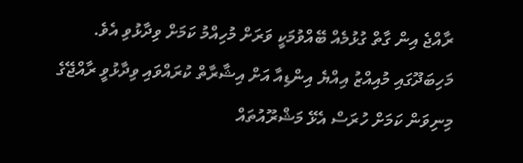ރާއްޖެ އިން ގާތް ގުޅުމެއް ބޭއްވުމަކީ ވަރަށް މުހިއްމު ކަމަށް ވިދާޅުވި އެވެ.
މަހިބަދޫގައި މުއިއްޒު އިއްޔެ އިންޑިއާ އަށް އިޝާރާތް ކުރައްވައި ވިދާޅުވީ ރާއްޖޭގެ މިނިވަން ކަމަށް ހުރަސް އެޅޭ މަޝްރޫއުތައް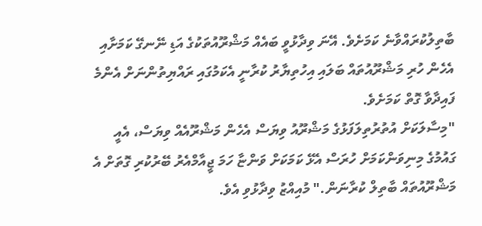ބާތިލުކުރައްވާނެ ކަމަށެވެ. އޭނަ ވިދާޅުވީ ބައެއް މަޝްރޫއުތަކުގެ އަޑި ނޭނގޭ ކަމަށާއި އެހެން ހުރި މަޝްރޫއުތައް ބަލައި އިހުތިޔާރު ކުރާނީ އެކަމުގައި ރައްޔިތުންނަށް އެންމެ ފައިދާވާ ގޮތް ކަމަށެވެ.
"މިސާލަކަށް އުތުރުތިލަފަޅުގެ މަޝްރޫއު ވިޔަސް އެހެން މަޝްރޫއެއް ވިޔަސް، އެއީ ގައުމުގެ މިނިވަންކަމަށް ހުރަސް އެޅޭ ކަމަކަށް ވަންޏާ ހަމަ ޖީއާމްއެރު ބޭރުކުރި ގޮތަށް އެ މަޝްރޫއުތައް ބާތިލް ކުރާނަން." މުއިއްޒު ވިދާޅުވި އެވެ.